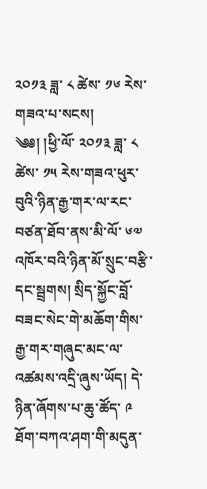༢༠༡༣ ཟླ་ ༨ ཚེས་ ༡༦ རེས་གཟའ་པ་སངས།
༄༅། །ཕྱི་ལོ་ ༢༠༡༣ ཟླ་ ༨ ཚེས་ ༡༥ རེས་གཟའ་ཕུར་བུའི་ཉིན་རྒྱ་གར་ལ་རང་བཙན་ཐོབ་ནས་མི་ལོ་ ༦༧ འཁོར་བའི་ཉིན་མོ་སྲུང་བརྩི་དང་སྦྲགས། སྲིད་སྐྱོང་བློ་བཟང་སེང་གེ་མཆོག་གིས་རྒྱ་གར་གཞུང་མང་ལ་འཚམས་འདྲི་ཞུས་ཡོད། དེ་ཉིན་ཞོགས་པ་ཆུ་ཚོད་ ༩ ཐོག་བཀའ་ཤག་གི་མདུན་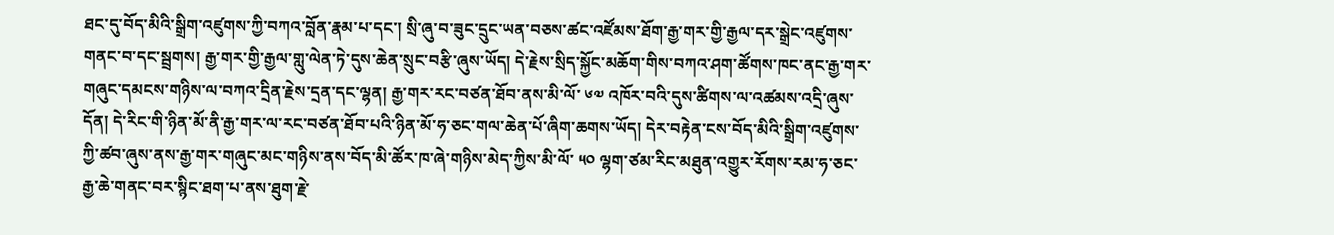ཐང་དུ་བོད་མིའི་སྒྲིག་འཛུགས་ཀྱི་བཀའ་བློན་རྣམ་པ་དང་། སྲི་ཞུ་བ་ཟུང་དྲུང་ཡན་བཅས་ཚང་འཛོམས་ཐོག་རྒྱ་གར་གྱི་རྒྱལ་དར་སྒྲེང་འཛུགས་གནང་བ་དང་སྦྲགས། རྒྱ་གར་གྱི་རྒྱལ་གླུ་ལེན་ཏེ་དུས་ཆེན་སྲུང་བརྩི་ཞུས་ཡོད། དེ་རྗེས་སྲིད་སྐྱོང་མཆོག་གིས་བཀའ་ཤག་ཚོགས་ཁང་ནང་རྒྱ་གར་གཞུང་དམངས་གཉིས་ལ་བཀའ་དྲིན་རྗེས་དྲན་དང་ལྷན། རྒྱ་གར་རང་བཙན་ཐོབ་ནས་མི་ལོ་ ༦༧ འཁོར་བའི་དུས་ཚིགས་ལ་འཚམས་འདྲི་ཞུས་དོན། དེ་རིང་གི་ཉིན་མོ་ནི་རྒྱ་གར་ལ་རང་བཙན་ཐོབ་པའི་ཉིན་མོ་ཧ་ཅང་གལ་ཆེན་པོ་ཞིག་ཆགས་ཡོད། དེར་བརྟེན་ངས་བོད་མིའི་སྒྲིག་འཛུགས་ཀྱི་ཚབ་ཞུས་ནས་རྒྱ་གར་གཞུང་མང་གཉིས་ནས་བོད་མི་ཚོར་ཁ་ཞེ་གཉིས་མེད་ཀྱིས་མི་ལོ་ ༥༠ ལྷག་ཙམ་རིང་མཐུན་འགྱུར་རོགས་རམ་ཧ་ཅང་རྒྱ་ཆེ་གནང་བར་སྙིང་ཐག་པ་ནས་ཐུག་རྗེ་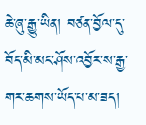ཆེ་ཞུ་རྒྱུ་ཡིན། བཙན་བྱོལ་དུ་བོད་མི་མང་ཤོས་འབྱོར་ས་རྒྱ་གར་ཆགས་ཡོད་པ་མ་ཟད།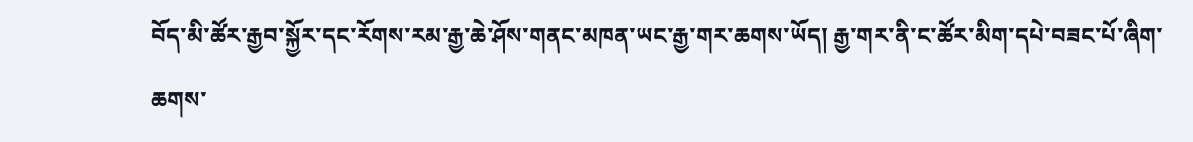བོད་མི་ཚོར་རྒྱབ་སྐྱོར་དང་རོགས་རམ་རྒྱ་ཆེ་ཤོས་གནང་མཁན་ཡང་རྒྱ་གར་ཆགས་ཡོད། རྒྱ་གར་ནི་ང་ཚོར་མིག་དཔེ་བཟང་པོ་ཞིག་ཆགས་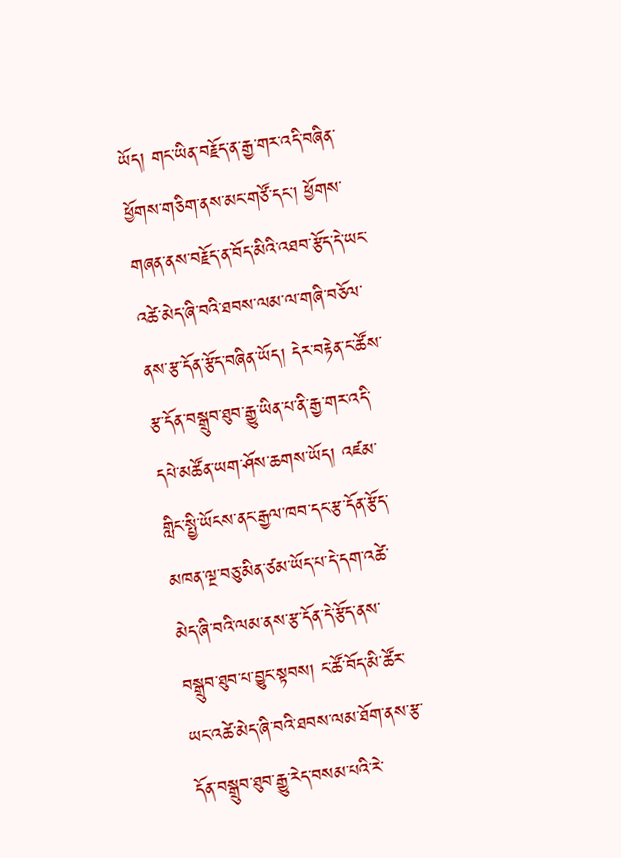ཡོད། གང་ཡིན་བརྗོད་ན་རྒྱ་གར་འདི་བཞིན་ཕྱོགས་གཅིག་ནས་མང་གཙོ་དང་། ཕྱོགས་གཞན་ནས་བརྗོད་ན་བོད་མིའི་འཐབ་རྩོད་དེ་ཡང་འཚེ་མེད་ཞི་བའི་ཐབས་ལམ་ལ་གཞི་བཅོལ་ནས་རྩ་དོན་རྩོད་བཞིན་ཡོད། དེར་བརྟེན་ང་ཚོས་རྩ་དོན་བསྒྲུབ་ཐུབ་རྒྱུ་ཡིན་པ་ནི་རྒྱ་གར་འདི་དཔེ་མཚོན་ཡག་ཤོས་ཆགས་ཡོད། འཛམ་གླིང་སྤྱི་ཡོངས་ནང་རྒྱལ་ཁབ་དང་རྩ་དོན་རྩོད་མཁན་ལྔ་བཅུ་མིན་ཙམ་ཡོད་པ་དེ་དག་འཚེ་མེད་ཞི་བའི་ལམ་ནས་རྩ་དོན་དེ་རྩོད་ནས་བསྒྲུབ་ཐུབ་པ་བྱུང་སྟབས། ང་ཚོ་བོད་མི་ཚོར་ཡང་འཚེ་མེད་ཞི་བའི་ཐབས་ལམ་ཐོག་ནས་རྩ་དོན་བསྒྲུབ་ཐུབ་རྒྱུ་རེད་བསམ་པའི་རེ་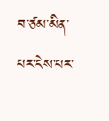བ་ཙམ་མིན་པར་ངེས་པར་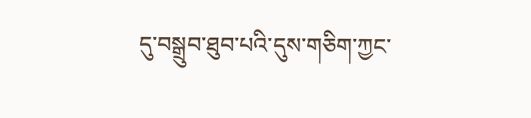དུ་བསྒྲུབ་ཐུབ་པའི་དུས་གཅིག་ཀྱང་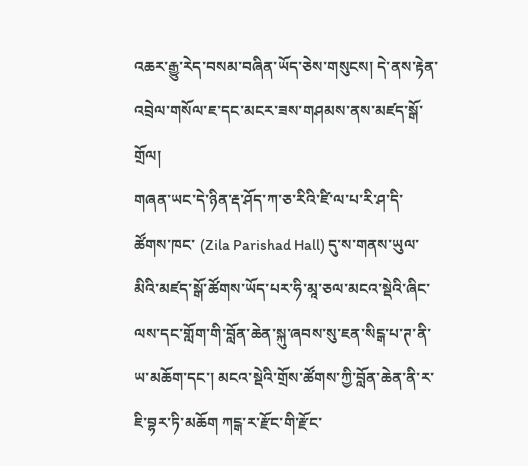འཆར་རྒྱུ་རེད་བསམ་བཞིན་ཡོད་ཅེས་གསུངས། དེ་ནས་རྟེན་འབྲེལ་གསོལ་ཇ་དང་མངར་ཟས་གཤམས་ནས་མཛད་སྒོ་གྲོལ།
གཞན་ཡང་དེ་ཉིན་རྡ་ཤོད་ཀ་ཅ་རིའི་ཛི་ལ་པ་རི་ཤ་དི་ཚོགས་ཁང་ (Zila Parishad Hall) དུ་ས་གནས་ཡུལ་མིའི་མཛད་སྒོ་ཚོགས་ཡོད་པར་ཧི་མཱ་ཅལ་མངའ་སྡེའི་ཞིང་ལས་དང་གློག་གི་བློན་ཆེན་སྐུ་ཞབས་སུ་ཇན་སིངྒ་པ་ཊ་ནི་ཡ་མཆོག་དང་། མངའ་སྡེའི་གྲོས་ཚོགས་ཀྱི་བློན་ཆེན་ནི་ར་ཇི་བྷར་ཏི་མཆོག ཀངྒ་ར་རྫོང་གི་རྫོང་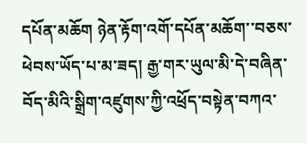དཔོན་མཆོག ཉེན་རྟོག་འགོ་དཔོན་མཆོག་་བཅས་ཕེབས་ཡོད་པ་མ་ཟད། རྒྱ་གར་ཡུལ་མི་དེ་བཞིན་བོད་མིའི་སྒྲིག་འཛུགས་ཀྱི་འཕྲོད་བསྟེན་བཀའ་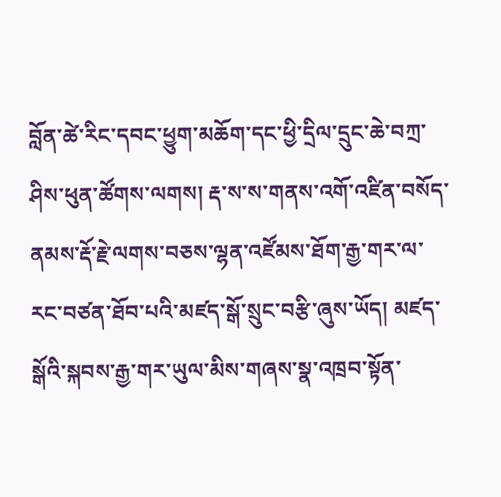བློན་ཚེ་རིང་དབང་ཕྱུག་མཆོག་དང་ཕྱི་དྲིལ་དྲུང་ཆེ་བཀྲ་ཤིས་ཕུན་ཚོགས་ལགས། རྡ་ས་ས་གནས་འགོ་འཛིན་བསོད་ནམས་རྡོ་རྗེ་ལགས་བཅས་ལྷན་འཛོམས་ཐོག་རྒྱ་གར་ལ་རང་བཙན་ཐོབ་པའི་མཛད་སྒོ་སྲུང་བརྩི་ཞུས་ཡོད། མཛད་སྒོའི་སྐབས་རྒྱ་གར་ཡུལ་མིས་གཞས་སྣ་འཁྲབ་སྟོན་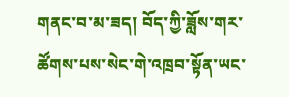གནང་བ་མ་ཟད། བོད་ཀྱི་ཟློས་གར་ཚོགས་པས་སེང་གེ་འཁྲབ་སྟོན་ཡང་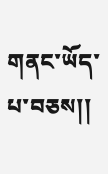གནང་ཡོད་པ་བཅས།།